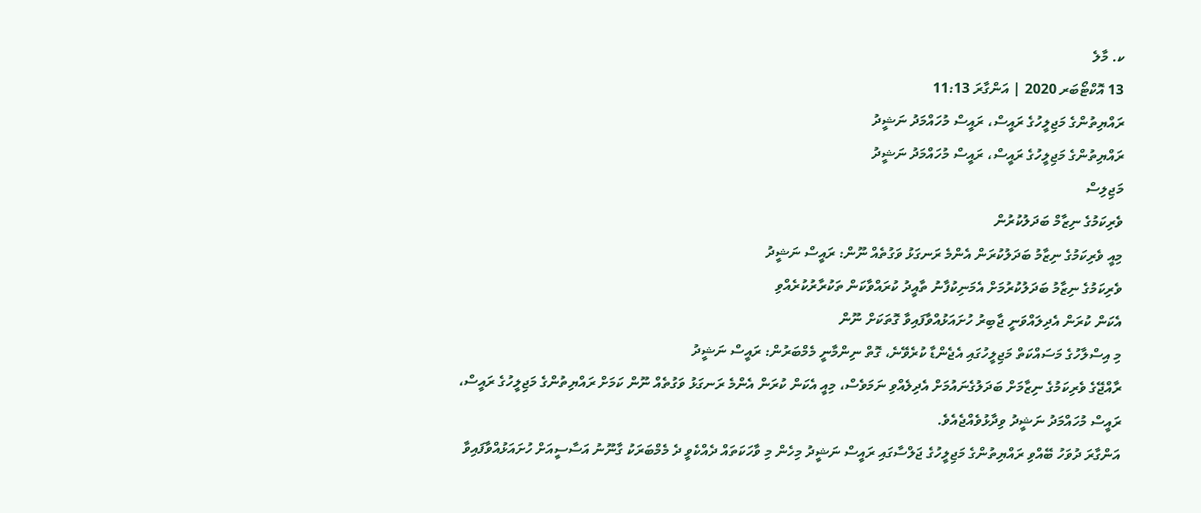ކ. މާލެ
13 އޮކްޓޯބަރ 2020 | އަންގާރަ 11:13
ރައްޔިތުންގެ މަޖިލީހުގެ ރައީސް، ރައީސް މުހައްމަދު ނަޝީދު
ރައްޔިތުންގެ މަޖިލީހުގެ ރައީސް، ރައީސް މުހައްމަދު ނަޝީދު
މަޖިލިސް
ވެރިކަމުގެ ނިޒާމް ބަދަލުކުރުން
މިއީ ވެރިކަމުގެ ނިޒާމު ބަދަލުކުރަން އެންމެ ރަނގަޅު ވަގުތެއް ނޫން: ރައީސް ނަޝީދު
ވެރިކަމުގެ ނިޒާމު ބަދަލުކުރުމަށް އެމަނިކުފާނު ތާއީދު ކުރައްވާކަން ތަކުރާރުކުރެއްވި
އެކަން ކުރަން އެދިލައްވަނީ ޖާބިރު ހުށައަޅުއްވާފައިވާ ގޮތަކަށް ނޫން
މި އިސްލާހުގެ މަސައްކަތް މަޖިލީހުގައި އެޖެންޑާ ކުރެވޭނެ، ގޮތް ނިންމާނީ މެމްބަރުން: ރައީސް ނަޝީދު
ރާއްޖޭގެ ވެރިކަމުގެ ނިޒާމަށް ބަދަލުގެނައުމަށް އެދިލެއްވި ނަމަވެސް، މިއީ އެކަން ކުރަން އެންމެ ރަނގަޅު ވަގުތެއް ނޫން ކަމަށް ރައްޔިތުންގެ މަޖިލީހުގެ ރައީސް، ރައީސް މުހައްމަދު ނަޝީދު ވިދާޅުވެއްޖެއެވެ.
އަންގާރަ ދުވަހު ބޭއްވި ރައްޔިތުންގެ މަޖިލީހުގެ ޖަލްސާގައި ރައީސް ނަޝީދު މިހެން މި ވާހަކަތައް ދެއްކެވީ ދެ މެމްބަރަކު ގާނޫނު އަސާސީއަށް ހުށައަޅުއްވާފައިވާ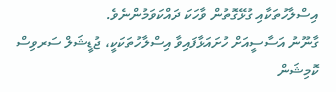އިސްލާހުތަކާއި ގުޅޭގޮތުން ވާހަކަ ދައްކަވަމުންނެވެ.
ގާނޫނު އަސާސީއަށް ހުށައަޅާފައިވާ އިސްލާހުތަކަކީ، ޖުޑީޝަލް ސަރވިސް ކޮމިޝަން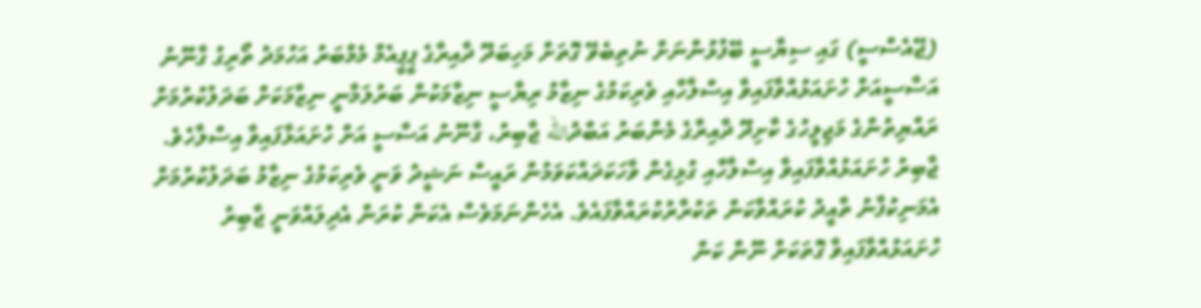(ޖޭއެސްސީ) ގައި ސިޔާސީ ބޭފުޅުންނަށް ނުތިބެވޭ ގޮތަށް މަހިބަދޫ ދާއިރާގެ ޕީޕީއެމް މެމްބަރު އަހުމަދު ތޯރިގު ގާނޫނު އަސާސީއަށް ހުށައަޅުއްވާފައިވާ އިސްލާހާއި ވެރިކަމުގެ ނިޒާމު ރިޔާސީ ނިޒާމަކުން ބަރުލަމާނީ ނިޒާމަކަށް ބަދަލުކުރުމަށް ރައްޔިތުންގެ މަޖިލީހުގެ ކާށިދޫ ދާއިރާގެ މެންބަރު އަބްދުالله ޖާބިރު، ގާނޫނު އަސާސީ އަށް ހުށައަޅާފައިވާ އިސްލާހެވެ.
ޖާބިރު ހުށައަޅުއްވާފައިވާ އިސްލާހާއި ގުޅިގެން ވާހަކަދައްކަވަމުން ރައީސް ނަޝީދު ވަނީ ވެރިކަމުގެ ނިޒާމު ބަދަލުކުރުމަށް އެމަނިކުފާނު ތާއީދު ކުރައްވާކަން ތަކުރާރުކުރައްވާފައެވެ. އެހެންނަމަވެސް އެކަން ކުރަން އެދިލައްވަނީ ޖާބިރު ހުށައަޅުއްވާފައިވާ ގޮތަކަށް ނޫން ކަން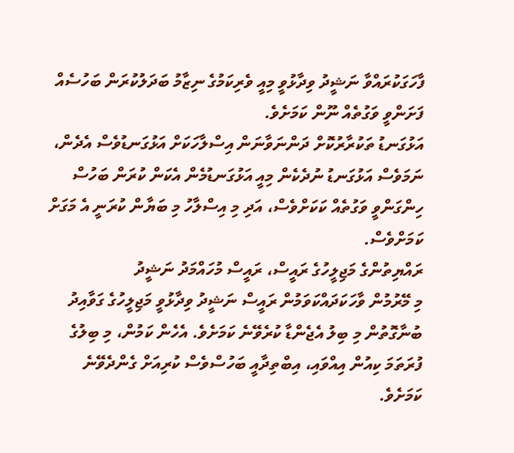ފާހަގަކުރައްވާ ނަޝީދު ވިދާޅުވީ މިއީ ވެރިކަމުގެ ނިޒާމު ބަދަލުކުރަން ބަހުސެއް ފަށަންވީ ވަގުތެއް ނޫން ކަމަށެވެ.
އަޅުގަނޑު ތަކުރާރުކޮށް ދަންނަވާނަން އިސްލާހަކަށް އަޅުގަނޑުވެސް އެދެން، ނަމަވެސް އަޅުގަނޑު ނުދެކެން މިއީ އަޅުގަނޑުމެން އެކަން ކުރަން ބަހުސް ހިންގަންވީ ވަގުތެއް ކަކަށްވެސް، އަދި މި އިސްލާހު މި ބަޔާން ކުރަނީ އެ މަގަށް ކަމަށްވެސް.
ރައްޔިތުންގެ މަޖިލީހުގެ ރައީސް، ރައީސް މުހައްމަދު ނަޝީދު
މި މޭރުމުން ވާހަކަދައްކަވަމުން ރައީސް ނަޝީދު ވިދާޅުވީ މަޖިލީހުގެ ގަވާއިދު ބުނާގޮތުން މި ބިލު އެޖެންޑާ ކުރެވޭނެ ކަމަށެވެ. އެހެން ކަމުން، މި ބިލުގެ ފުރަތަމަ ކިއުން އިއްވައި، އިބްތިދާއީ ބަހުސްވެސް ކުރިއަށް ގެންދެވޭނެ ކަމަށެވެ.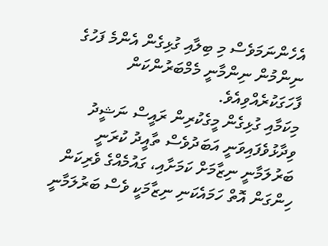އެހެންނަމަވެސް މި ބިލާއި ގުޅިގެން އެންމެ ފަހުގެ ނިންމުން ނިންމާނީ މެމްބަރުންކަން ފާހަގަކުރެއްވިއެވެ.
މިކަމާއި ގުޅިގެން މީގެކުރިން ރައީސް ނަޝީދު ވިދާޅުވެފައިވަނީ އަބަދުވެސް ތާއީދު ކުރަނީ ބަރުލަމާނީ ނިޒާމަށް ކަމަށާއި، ގައުމެއްގެ ވެރިކަން ހިންގަން އޮތް ހަމައެކަނި ނިޒާމަކީ ވެސް ބަރުލަމާނީ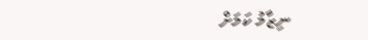ނިޒާމު ކަމަށް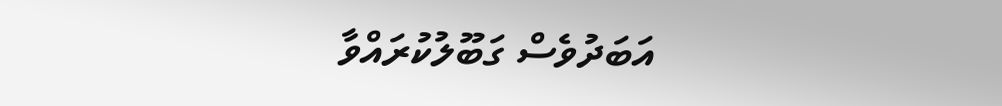އަބަދުވެސް ގަބޫލުކުރައްވާ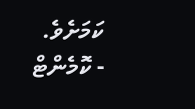ކަމަށެވެ.
- ކޮމެންޓް